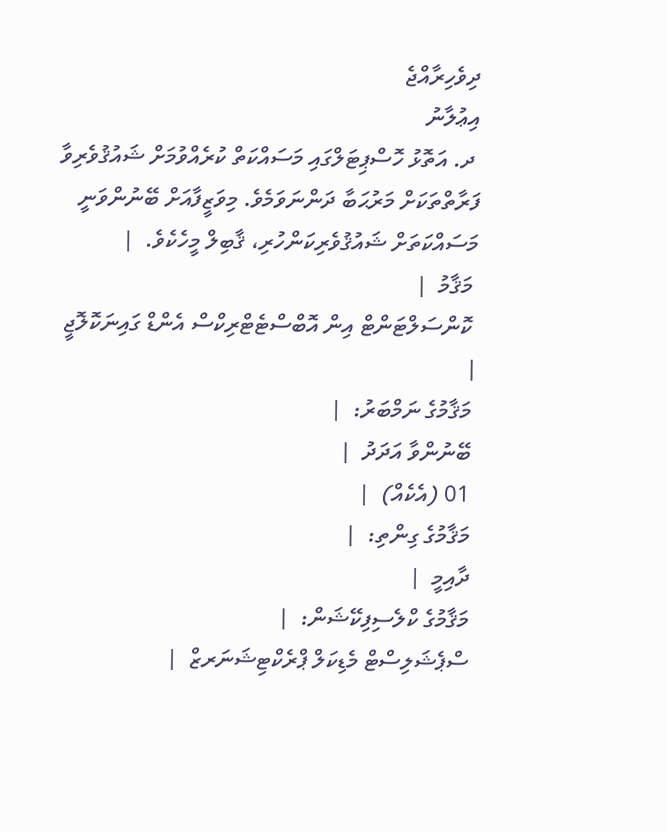ދިވެހިރާއްޖެ
އިޢުލާނު
 ދ. އަތޮޅު ހޮސްޕިޓަލްގައި މަސައްކަތް ކުރެއްވުމަށް ޝައުޤުވެރިވާ ފަރާތްތަކަށް މަރުޙަބާ ދަންނަވަމެވެ. މިވަޒީފާއަށް ބޭނުންވަނީ މަސައްކަތަށް ޝައުޤުވެރިކަންހުރި، ޤާބިލް މީހެކެވެ.  |
 މަޤާމު  |
 ކޮންސަލްޓަންޓް އިން އޮބްސްޓެޓްރިކްސް އެންޑް ގައިނަކޮލޮޖީ  |
 މަޤާމުގެ ނަމްބަރު:  |
 ބޭނުންވާ އަދަދު  |
 01 (އެކެއް)  |
 މަޤާމުގެ ގިންތި:  |
 ދާއިމީ  |
 މަޤާމުގެ ކްލެސިފިކޭޝަން:  |
 ސްޕެޝަލިސްޓް މެޑިކަލް ޕްރެކްޓިޝަނަރޒް  |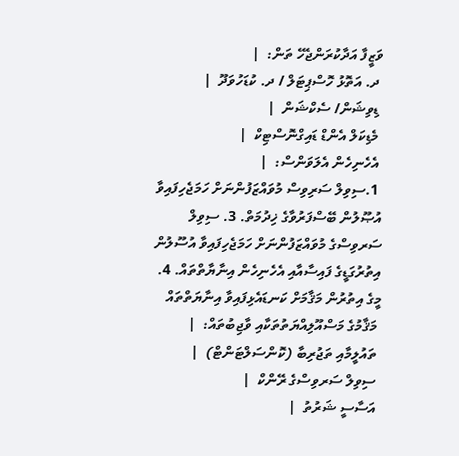ވަޒީފާ އަދާކުރަންޖެހޭ ތަން:  |
 ދ. އަތޮޅު ހޮސްޕިޓަލް / ދ. ކުޑަހުވަދޫ  |
 ޑިވިޝަން/ ސެކްޝަން  |
 މެޑިކަލް އެންޑް ޑައިގްނޮސްޓިކް  |
 އެހެނިހެން އެލަވަންސް:  |
 1.ސިވިލް ސަރިވިސް މުވައްޒަފުންނަށް ހަމަޖެހިފައިވާ އުޞޫލުން ބޭސްފަރުވާގެ ޚިދުމަތް. 3. ސިވިލް ސަރވިސްގެ މުވައްޒަފުންނަށް ހަމަޖެހިފައިވާ އުސޫލުން އިތުރުގަޑީގެ ފައިސާއާއި އެހެނިހެން އިނާޔާތްތައް. 4. މީގެ އިތުރުން މަޤާމަށް ކަނޑައެޅިފައިވާ އިނާޔަތްތައް
 މަޤާމުގެ މަސްއޫލިއްޔަތުތަކާއި ވާޖިބުތައް:  |
 ތައުލީމާއި ތަޖުރިބާ (ކޮންސަލްޓަންޓް)  |
 ސިވިލް ސަރވިސްގެ ރޭންކް  |
 އަސާސީ ޝަރުތު  |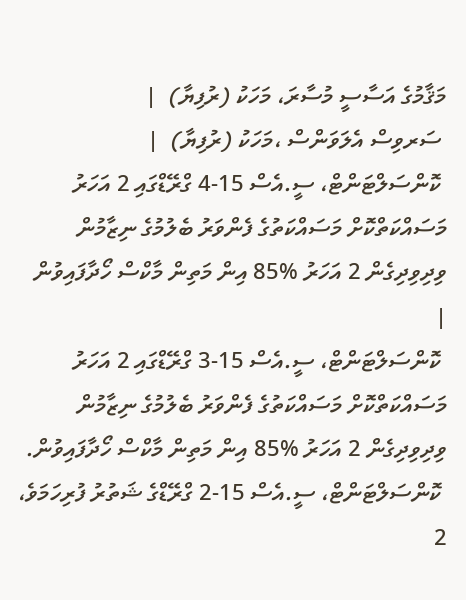މަޤާމުގެ އަސާސީ މުސާރަ، މަހަކު (ރުފިޔާ)  |
 ސަރވިސް އެލަވަންސް ،މަހަކު (ރުފިޔާ)  |
 ކޮންސަލްޓަންޓް، ސީ.އެސް 15-4 ގްރޭޑްގައި 2 އަހަރު މަސައްކަތްކޮށް މަސައްކަތުގެ ފެންވަރު ބެލުމުގެ ނިޒާމުން ވިދިވިދިގެން 2 އަހަރު %85 އިން މަތިން މާކްސް ހޯދާފައިވުން  |
 ކޮންސަލްޓަންޓް، ސީ.އެސް 15-3 ގްރޭޑްގައި 2 އަހަރު މަސައްކަތްކޮށް މަސައްކަތުގެ ފެންވަރު ބެލުމުގެ ނިޒާމުން ވިދިވިދިގެން 2 އަހަރު %85 އިން މަތިން މާކްސް ހޯދާފައިވުން.
 ކޮންސަލްޓަންޓް، ސީ.އެސް 15-2 ގްރޭޑްގެ ޝަތުރު ފުރިހަމަވެ، 2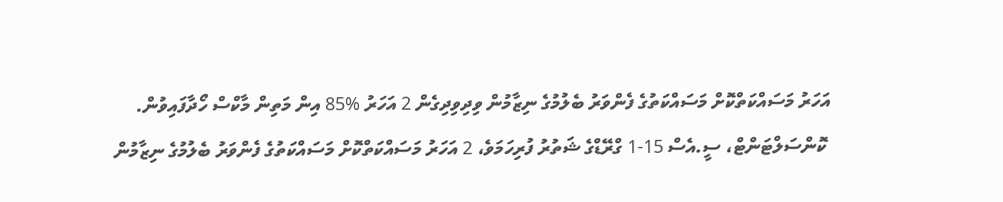އަހަރު މަސައްކަތްކޮށް މަސައްކަތުގެ ފެންވަރު ބެލުމުގެ ނިޒާމުން ވިދިވިދިގެން 2 އަހަރު %85 އިން މަތިން މާކްސް ހޯދާފައިވުން.
 ކޮންސަލްޓަންޓް، ސީ.އެސް 15-1 ގްރޭޑްގެ ޝަތުރު ފުރިހަމަވެ، 2 އަހަރު މަސައްކަތްކޮށް މަސައްކަތުގެ ފެންވަރު ބެލުމުގެ ނިޒާމުން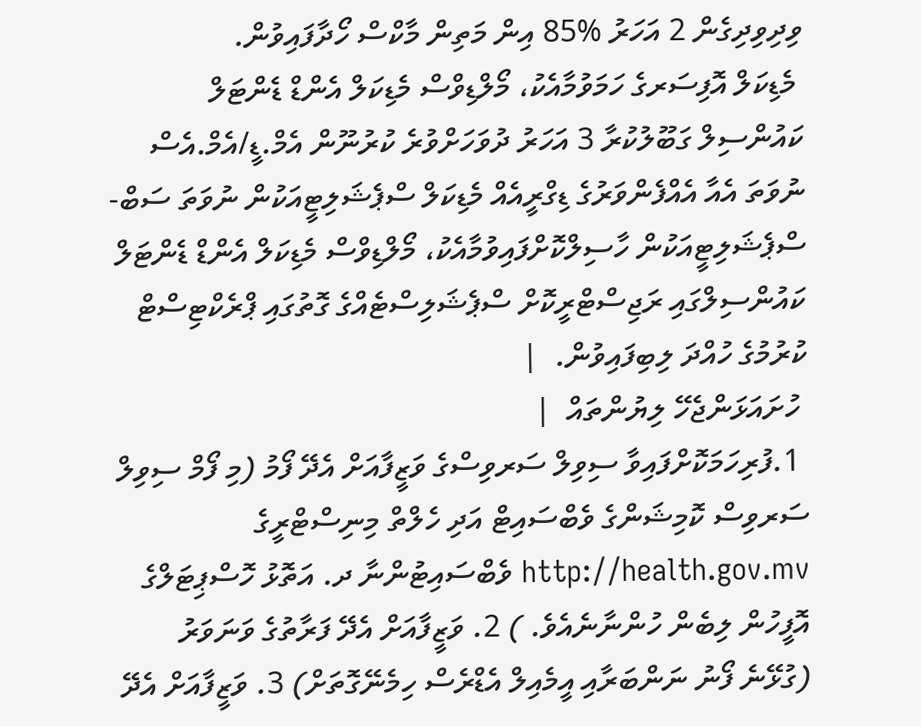ވިދިވިދިގެން 2 އަހަރު %85 އިން މަތިން މާކްސް ހޯދާފައިވުން.
 މެޑިކަލް އޮފިސަރގެ ހަމަވުމާއެކު، މޯލްޑިވްސް މެޑިކަލް އެންޑް ޑެންޓަލް ކައުންސިލް ގަބޫލުކުރާ 3 އަހަރު ދުވަހަށްވުރެ ކުރުނޫން އެމް.ޑީ/އެމް.އެސް ނުވަތަ އެއާ އެއްފެންވަރުގެ ޑިގްރީއެއް މެޑިކަލް ސްޕެޝަލިޓީއަކުން ނުވަތަ ސަބް-ސްޕެޝަލިޓީއަކުން ހާސިލްކޮށްފައިވުމާއެކު، މޯލްޑިވްސް މެޑިކަލް އެންޑް ޑެންޓަލް ކައުންސިލްގައި ރަޖިސްޓްރީކޮށް ސްޕެޝަލިސްޓެއްގެ ގޮތުގައި ޕްރެކްޓިސްޓް ކުރުމުގެ ހުއްދަ ލިބިފައިވުން.  |
 ހުށައަޅަންޖެހޭ ލިޔުންތައް  |
 1.ފުރިހަމަކޮށްފައިވާ ސިވިލް ސަރވިސްގެ ވަޒީފާއަށް އެދޭ ފޯމު (މި ފޯމް ސިވިލް ސަރވިސް ކޮމިޝަންގެ ވެބްސައިޓް އަދި ހެލްތް މިނިސްޓްރީގެ http://health.gov.mv ވެބްސައިޓުންނާ ދ. އަތޮޅު ހޮސްޕިޓަލްގެ އޮފީހުން ލިބެން ހުންނާނެއެވެ. ) 2. ވަޒީފާއަށް އެދޭ ފަރާތުގެ ވަނަވަރު (ގުޅޭނެ ފޯނު ނަންބަރާއި އީމެއިލް އެޑްރެސް ހިމެނޭގޮތަށް) 3. ވަޒީފާއަށް އެދޭ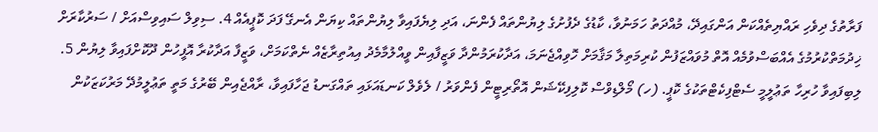ފަރާތުގެ ދިވެހި ރައްޔިތެއްކަން އަންގައިދޭ، މުއްދަތު ހަމަނުވާ، ކާޑުގެ ދެފުށުގެ ލިޔުންތައް ފެންނަ، އަދި ލިޔެފައިވާ ލިޔުންތައް ކިޔަން އެނގޭ ފަދަ ކޮޕީއެއް 4. ސިވިލް ސައިވިސްއަށް / ސަރުކާރަށް ޚިދުމަތްކުރުމުގެ އެއްބަސްވުމެއް އޮތް މުވައްޒަފުން ކުރިމަތިލާ މަޤާމަށް ހޮވިއްޖެނަމަ، އަދާކުރަމުންދާ ވަޒީފާއިން ވީއްލުމާމެދު އިއުތިރާޒެއް ނެތްކަމަށް، ވަޒީފާ އަދާކުރާ އޮފީހުން ދޫކޮށްފައިވާ ލިޔުން 5. ލިބިފައިވާ ހުރިހާ ތަޢުލީމީ ސެޓްފިކެޓްތަކުގެ ކޮޕީ. (ހ) މޯލްޑިވްސް ކޮލިފިކޭޝަން އޮތޯރިޓީން ފެންވަރު / ލެވެލް ކަނޑައަޅައި ތައްގަނޑު ޖަހާފައިވާ، ރާއްޖެއިން ބޭރުގެ މަތީ ތަޢުލީމުދޭ މަރުކަޒަކުން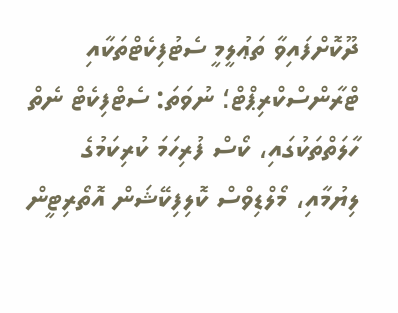ދޫކޮށްފައިވާ ތަޢުލީމީ ސެޓުފިކެޓްތަކާއި ޓްރާންސްކްރިޕްޓް؛ ނުވަތަ: ސެޓްފިކެޓް ނެތް ހާލަތްތަކުގައި، ކޯސް ފުރިހަމަ ކުރިކަމުގެ ލިޔުމާއި، މޯލްޑިވްސް ކޮލިފިކޭޝަން އޮތޯރިޓީން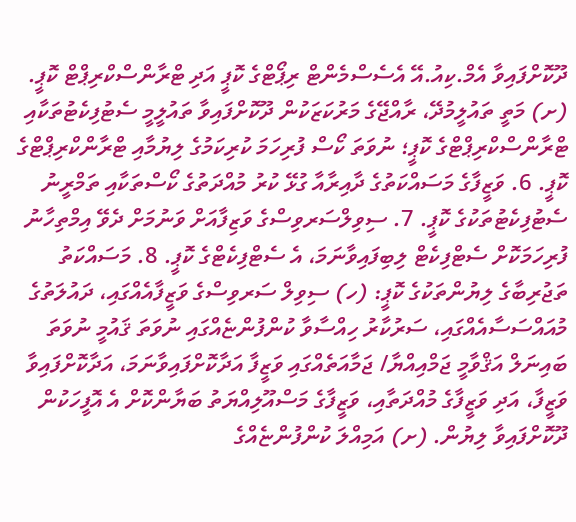ދޫކޮށްފައިވާ އެމް.ކިއު.އޭ އެސެސްމެންޓް ރިޕޯޓްގެ ކޮޕީ އަދި ޓްރާންސްކްރިޕްޓް ކޮޕީ. (ށ) މަތީ ތައުލީމުދޭ، ރާއްޖޭގެ މަރުކަޒަކުން ދޫކޮށްފައިވާ ތައުލީމީ ސެޓުފިކެޓުތަކާއި ޓްރާންސްކްރިޕްޓްގެ ކޮޕީ؛ ނުވަތަ ކޯސް ފުރިހަމަ ކުރިކަމުގެ ލިޔުމާއި ޓްރާންކްރިޕްޓްގެ ކޮޕީ. 6. ވަޒީފާގެ މަސައްކަތުގެ ދާއިރާއާ ގުޅޭ ކުރު މުއްދަތުގެ ކޯސްތަކާއި ތަމްރީނު ސެޓުފިކެޓުތަކުގެ ކޮޕީ. 7. ސިވިލްސަރވިސްގެ ވަޒިފާއަށް ވަނުމަށް ދެވޭ އިމްތިހާނު ފުރިހަމަކޮށް ސެޓްފިކެޓް ލިބިފައިވާނަމަ، އެ ސެޓްފިކެޓްގެ ކޮޕީ. 8. މަސައްކަތު ތަޖުރިބާގެ ލިޔުންތަކުގެ ކޮޕީ: (ހ) ސިވިލް ސަރވިސްގެ ވަޒީފާއެއްގައި، ދައުލަތުގެ މުއައްސަސާއެއްގައި، ސަރުކާރު ހިއްސާވާ ކުންފުންޏެއްގައި ނުވަތަ ޤައުމީ ނުވަތަ ބައިނަލް އަޤްވާމީ ޖަމްއިއްޔާ/ ޖަމާއަތެއްގައި ވަޒީފާ އަދާކޮށްފައިވާނަމަ، އަދާކޮށްފައިވާ ވަޒީފާ، އަދި ވަޒީފާގެ މުއްދަތާއި، ވަޒީފާގެ މަސްއޫލިއްޔަތު ބަޔާންކޮށް އެ އޮފީހަކުން ދޫކޮށްފައިވާ ލިޔުން. (ށ) އަމިއްލަ ކުންފުންޏެއްގެ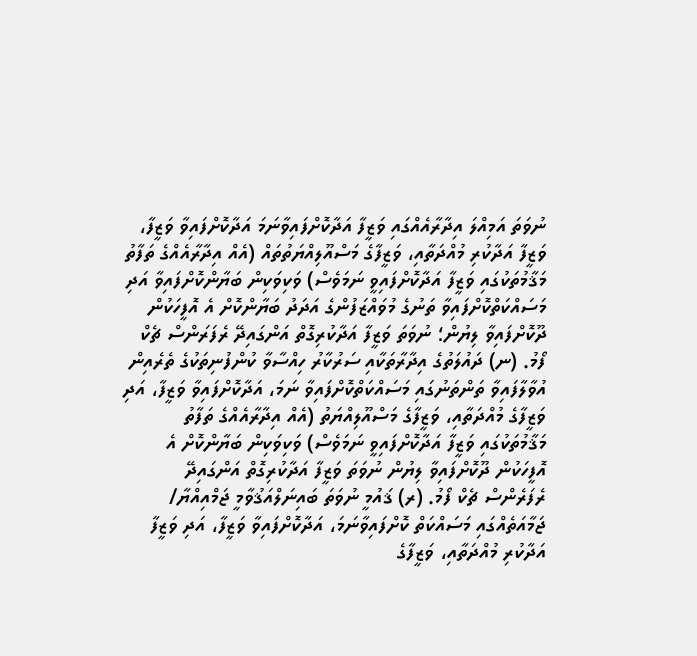ނުވަތަ އަމިއްލަ އިދާރާއެއްގައި ވަޒީފާ އަދާކޮށްފައިވާނަމަ އަދާކޮށްފައިވާ ވަޒީފާ، ވަޒީފާ އަދާކުރި މުއްދަތާއި، ވަޒީފާގެ މަސްއޫލިއްޔަތުތައް (އެއް އިދާރާއެއްގެ ތަފާތު މަޤާމުތަކުގައި ވަޒީފާ އަދާކޮށްފައިވީ ނަމަވެސް) ވަކިވަކިން ބަޔާންކޮށްފައިވާ އަދި މަސައްކަތްކޮށްފައިވާ ތަނުގެ މުވައްޒަފުންގެ އަދަދު ބަޔާންކޮށް އެ އޮފީހަކުން ދޫކޮށްފައިވާ ލިޔުން؛ ނުވަތަ ވަޒީފާ އަދާކުރިގޮތް އަންގައިދޭ ރެފަރަންސް ޗެކް ފޯމު. (ނ) ދައުލަތުގެ އިދާރާތަކާއި ސަރުކާރު ހިއްސާވާ ކުންފުނިތަކުގެ ތެރެއިން އުވާލާފައިވާ ތަންތަނުގައި މަސައްކަތްކޮށްފައިވާ ނަމަ، އަދާކޮށްފައިވާ ވަޒީފާ، އަދި ވަޒީފާގެ މުއްދަތާއި، ވަޒީފާގެ މަސްއޫލިއްޔަތު (އެއް އިދާރާއެއްގެ ތަފާތު މަޤާމުތަކުގައި ވަޒީފާ އަދާކޮށްފައިވީ ނަމަވެސް) ވަކިވަކިން ބަޔާންކޮށް އެ އޮފީހަކުން ދޫކޮށްފައިވާ ލިޔުން ނުވަތަ ވަޒީފާ އަދާކުރިގޮތް އަންގައިދޭ ރެފަރެންސް ޗެކް ފޯމު. (ރ) ޤައުމީ ނުވަތަ ބައިނަލްއަޤުވާމީ ޖަމްއިއްޔާ/ ޖަމާއަތެއްގައި މަސައްކަތް ކޮށްފައިވާނަމަ، އަދާކޮށްފައިވާ ވަޒީފާ، އަދި ވަޒީފާ އަދާކުރި މުއްދަތާއި، ވަޒީފާގެ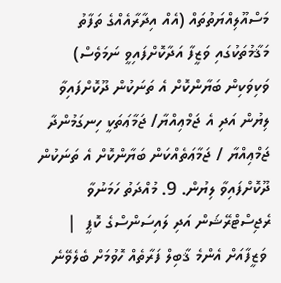މަސްއޫލިއްޔަތުތައް (އެއް އިދާރާއެއްގެ ތަފާތު މަޤާމުތަކުގައި ވަޒީފާ އަދާކޮށްފައިވީ ނަމަވެސް) ވަކިވަކިން ބަޔާންކޮށް އެ ތަނަކުން ދޫކޮށްފައިވާ ލިޔުން އަދި އެ ޖަމްޢިއްޔާ/ ޖަމާޢަތަކީ ހިނގަމުންދާ ޖަމްޢިއްޔާ / ޖަމާޢަތެއްކަން ބަޔާންކޮށް އެ ތަނަކުން ދޫކޮށްފައިވާ ލިޔުން. 9. މުއްދަތު ހަމަނުވާ ރެޖިސްޓްރޭޝަން އަދި ލައިސަންސްގެ ކޮޕީ  |
 ވަޒީފާއަށް އެންމެ ޤާބިލް ފަރާތެއް ހޮވުމަށް ބެލެވޭނެ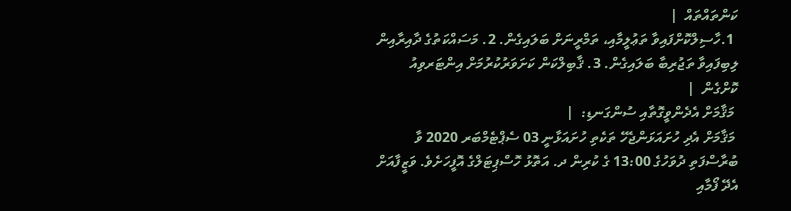ކަންތައްތައް  |
 1.ހާސިލްކޮށްފައިވާ ތަޢުލީމާއި، ތަމްރީނަށް ބަލައިގެން. 2. މަސައްކަތުގެ ދާއިރާއިން ލިބިފައިވާ ތަޖުރިބާ ބަލައިގެން. 3. ޤާބިލްކަން ކަށަވަރުކުރުމަށް އިންޓަރވިއު ކޮށްގެން  |
 މަޤާމަށް އެދެންވީގޮތާއި ސުންގަނޑި:  |
 މަޤާމަށް އެދި ހުށައަޅަންޖެހޭ ތަކެތި ހުށައަޅާނީ 03 ސެޕްޓެމްބަރ 2020 ވާ ބުރާސްފަތި ދުވަހުގެ 13:00 ގެ ކުރިން ދ. އަތޮޅު ހޮސްޕިޓަލްގެ އޮފީހަށެވެ. ވަޒީފާއަށް އެދޭ ފޯމާއި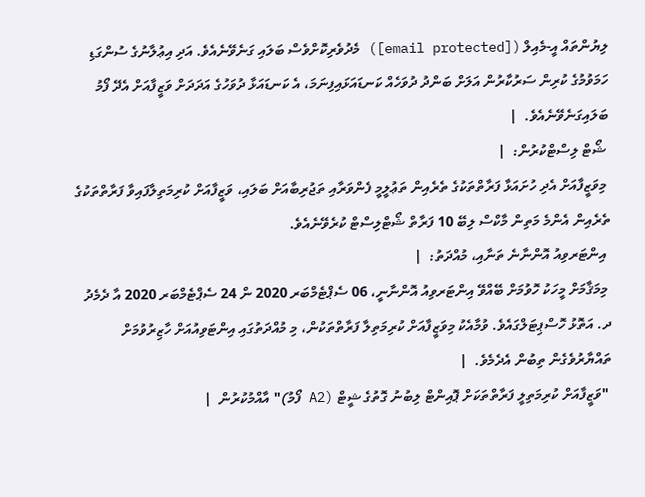ލިޔުންތައް އީ-މެއިލް ([email protected]) މެދުވެރިކޮށްވެސް ބަލައި ގަނެވޭނެއެވެ. އަދި އިޢުލާނުގެ ސުންގަޑި ހަމަވުމުގެ ކުރިން ސަރުކާރުން އަލަށް ބަންދު ދުވަހެއް ކަނޑައަޅައިފިނަމަ، އެ ކަނޑައަޅާ ދުވަހުގެ އަދަދަށް ވަޒީފާއަށް އެދޭ ފޯމު ބަލައިގަނެވޭނެއެވެ.  |
 ޝޯޓް ލިސްޓްކުރުން:  |
 މިވަޒީފާއަށް އެދި ހުށައަޅާ ފަރާތްތަކުގެ ތެރެއިން ތަޢުލީމީ ފެންވަރާއި ތަޖުރިބާއަށް ބަލައި، ވަޒީފާއަށް ކުރިމަތިލާފައިވާ ފަރާތްތަކުގެ ތެރެއިން އެންމެ މަތިން މާކްސް ލިބޭ 10 ފަރާތް ޝޯޓްލިސްޓް ކުރެވޭނެއެވެ.
 އިންޓަރވިއު އޮންނާނެ ތަނާއި، މުއްދަތު:  |
 މިމަޤާމަށް މީހަކު ހޮވުމަށް ބޭއްވޭ އިންޓަރވިއު އޮންނާނީ، 06 ސެޕްޓެމްބަރ 2020 ން 24 ސެޕްޓެމްބަރ 2020 އާ ދެމެދު ދ. އަތޮޅު ހޮސްޕިޓަލްގައެވެ. ވުމާއެކު މިވަޒީފާއަށް ކުރިމަތިލާ ފަރާތްތަކުން، މި މުއްދަތުގައި އިންޓަވިއުއަށް ހާޒިރުވުމަށް ތައްޔާރުވެގެން ތިބުން އެދެމެވެ.  |
 "ވަޒީފާއަށް ކުރިމަތިލީ ފަރާތްތަކަށް ޕޮއިންޓް ލިބުނު ގޮތުގެ ޝީޓް (A2 ފޯމު)" އާއްމުކުރުން  |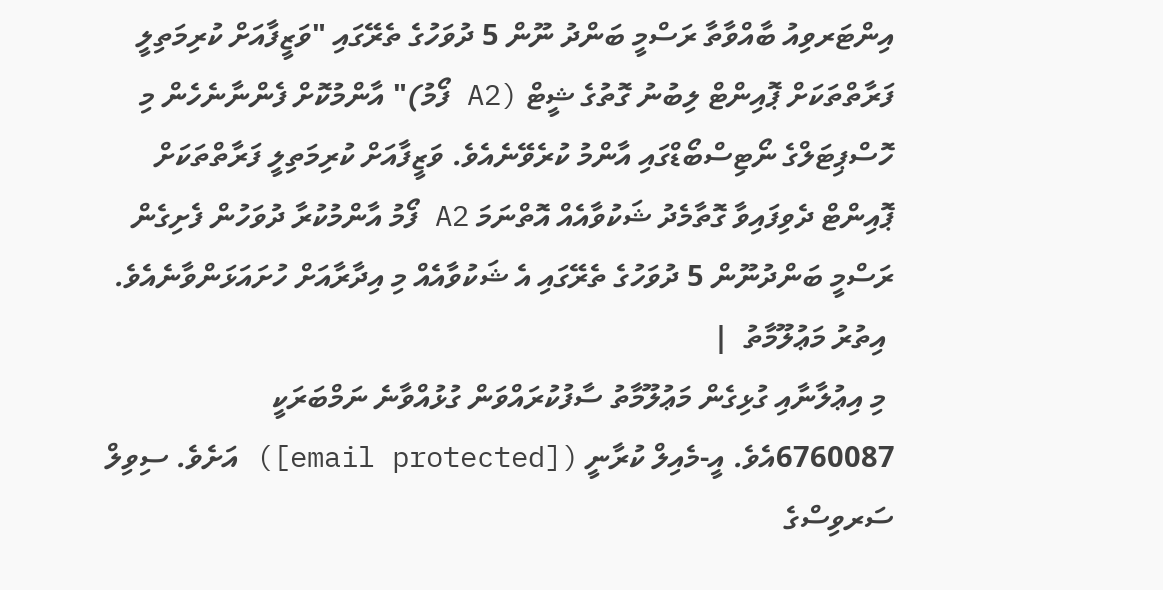އިންޓަރވިއު ބާއްވާތާ ރަސްމީ ބަންދު ނޫން 5 ދުވަހުގެ ތެރޭގައި "ވަޒީފާއަށް ކުރިމަތިލީ ފަރާތްތަކަށް ޕޮއިންޓް ލިބުނު ގޮތުގެ ޝީޓް (A2 ފޯމު)" އާންމުކޮށް ފެންނާނެހެން މި ހޮސްޕިޓަލްގެ ނޯޓިސްބޯޑްގައި އާންމު ކުރެވޭނެއެވެ. ވަޒީފާއަށް ކުރިމަތިލީ ފަރާތްތަކަށް ޕޮއިންޓް ދެވިފައިވާ ގޮތާމެދު ޝަކުވާއެއް އޮތްނަމަ A2 ފޯމު އާންމުކުރާ ދުވަހުން ފެށިގެން ރަސްމީ ބަންދުނޫން 5 ދުވަހުގެ ތެރޭގައި އެ ޝަކުވާއެއް މި އިދާރާއަށް ހުށައަޅަންވާނެއެވެ.
 އިތުރު މަޢުލޫމާތު  |
 މި އިޢުލާނާއި ގުޅިގެން މަޢުލޫމާތު ސާފުކުރައްވަން ގުޅުއްވާނެ ނަމްބަރަކީ 6760087އެވެ. އީ-މެއިލް ކުރާނީ ([email protected]) އަށެވެ. ސިވިލް ސަރވިސްގެ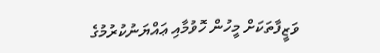ވަޒީފާތަކަށް މީހުން ހޮވުމާއި ޢައްޔަނުކުރުމުގެ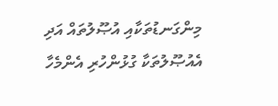މިންގަނޑުތަކާއި އުޞޫލުތައް އަދި އެއުޞޫލުތަކާ ގުޅުންހުރި އެންމެހާ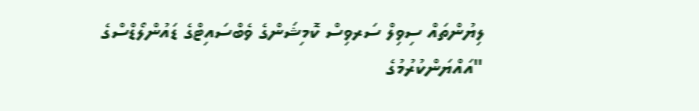ލިޔުންތައް ސިވިލް ސަރވިސް ކޮމިޝަންގެ ވެބްސައިޓްގެ ޑައުންލޯޑްސްގެ "އައްޔަންކުރުމުގެ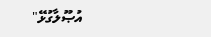އުޞޫލާގުޅޭ"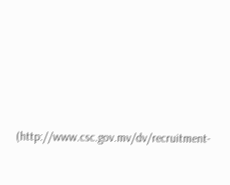(http://www.csc.gov.mv/dv/recruitment-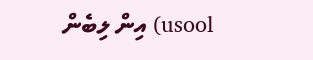usool) އިން ލިބެން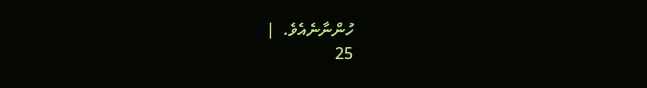ހުންނާނެއެވެ.  |
25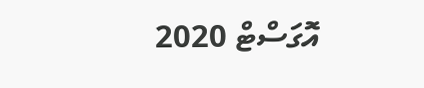އޮގަސްޓް 2020